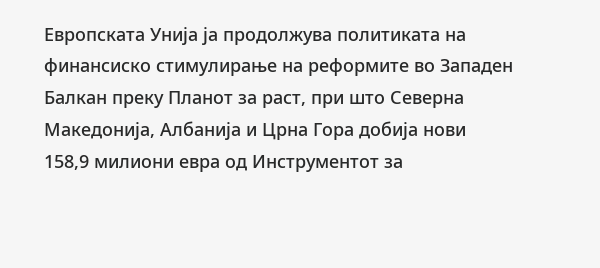Европската Унија ја продолжува политиката на финансиско стимулирање на реформите во Западен Балкан преку Планот за раст, при што Северна Македонија, Албанија и Црна Гора добија нови 158,9 милиони евра од Инструментот за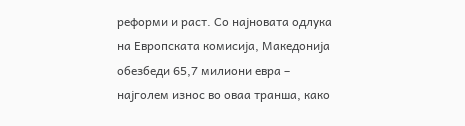реформи и раст. Со најновата одлука на Европската комисија, Македонија обезбеди 65,7 милиони евра – најголем износ во оваа транша, како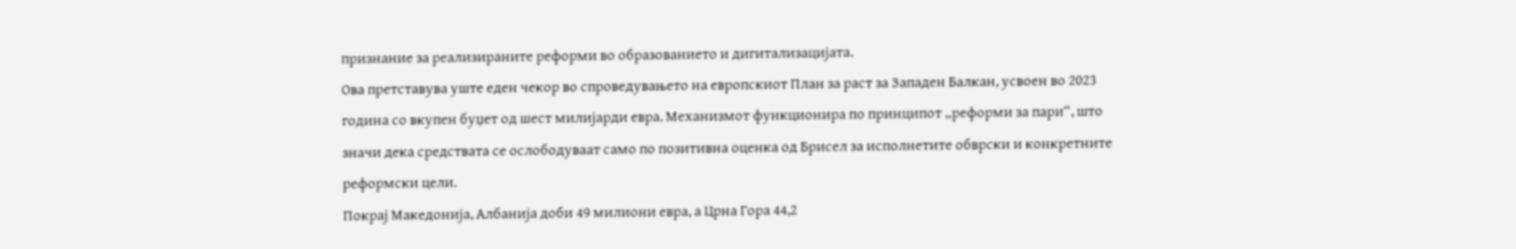признание за реализираните реформи во образованието и дигитализацијата.
Ова претставува уште еден чекор во спроведувањето на европскиот План за раст за Западен Балкан, усвоен во 2023 година со вкупен буџет од шест милијарди евра. Механизмот функционира по принципот „реформи за пари“, што значи дека средствата се ослободуваат само по позитивна оценка од Брисел за исполнетите обврски и конкретните реформски цели.
Покрај Македонија, Албанија доби 49 милиони евра, а Црна Гора 44,2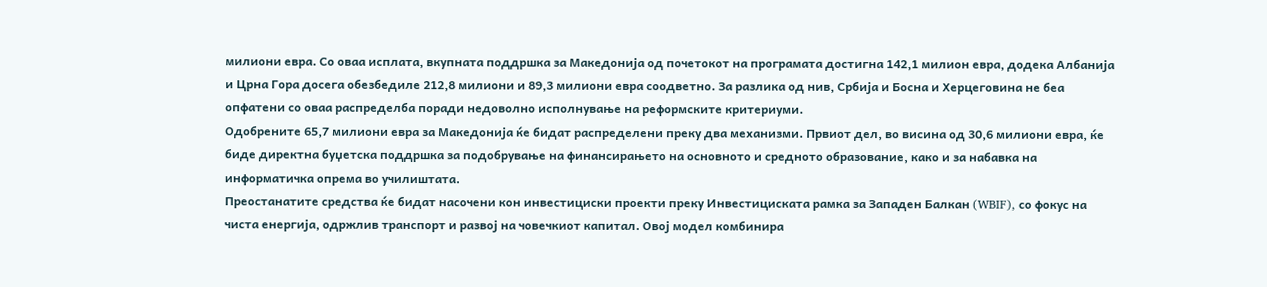милиони евра. Со оваа исплата, вкупната поддршка за Македонија од почетокот на програмата достигна 142,1 милион евра, додека Албанија и Црна Гора досега обезбедиле 212,8 милиони и 89,3 милиони евра соодветно. За разлика од нив, Србија и Босна и Херцеговина не беа опфатени со оваа распределба поради недоволно исполнување на реформските критериуми.
Одобрените 65,7 милиони евра за Македонија ќе бидат распределени преку два механизми. Првиот дел, во висина од 30,6 милиони евра, ќе биде директна буџетска поддршка за подобрување на финансирањето на основното и средното образование, како и за набавка на информатичка опрема во училиштата.
Преостанатите средства ќе бидат насочени кон инвестициски проекти преку Инвестициската рамка за Западен Балкан (WBIF), со фокус на чиста енергија, одржлив транспорт и развој на човечкиот капитал. Овој модел комбинира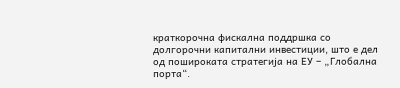краткорочна фискална поддршка со долгорочни капитални инвестиции, што е дел од пошироката стратегија на ЕУ – „Глобална порта“.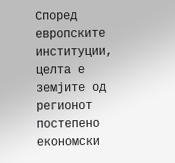Според европските институции, целта е земјите од регионот постепено економски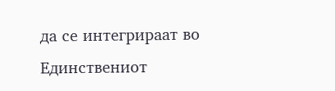да се интегрираат во Единствениот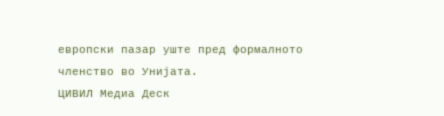европски пазар уште пред формалното членство во Унијата.
ЦИВИЛ Медиа Деск